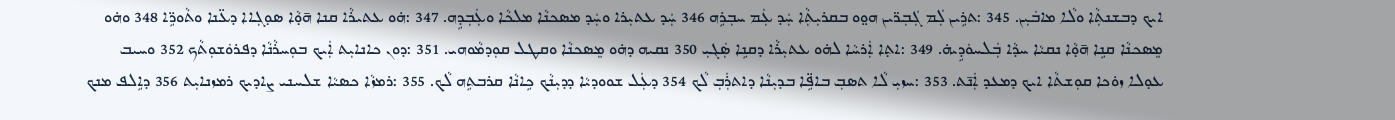ܐܝܟ ܕܒܫܢܬܼܵܐ ܘܠܵܐ ܡܐܒܿܝܼܢ. 345 :ܬܪܹܝܢ ܠܲܡ ܓܲܒܼܪ̈ܝܢ ܗܘ̤ܘ ܒܩܪܝܼܬܼܵܐ ܚܲܕ ܥܲܡ ܚܒܼܪܹܗ 346 ܚܲܕ ܥܬܝܼܪܐ ܘܚܲܕ ܡܣܟܢܵܐ ܡܠܟܵܐ ܘܥܲܒܼܕܹܗ. 347 :ܗ̇ܘ ܥܬܝܪܵܐ ܩܢܐ ܗ̄ܘ̣ܵܐ ܣܘ̣ܓܼܐܐ ܕܥ̈ܢܐ ܘܬܵܘܪܹ̈ܐ 348 ܘܗ̇ܘ ܡܸܣܟܢܵܐ ܩܢܹܐ ܗ̄ܘ̣ܵܐ ܢܩܝܵܐ ܚܕܵܐ ܒܲܠܚܘܿܕܹܝܗ̇. 349 :ܐܬ̣ܐ ܐܲܪܚܵܐ ܠܗ̇ܘ ܥܬܝܼܪܵܐ ܕܩܢܹܐ ܣܲܓܝܼ 350 ܢܩܝܗ ܕܗ̇ܘ ܡܸܣܟܢܵܐ ܘܩܛܠ ܩܘܼܕܡܵܘܗܝ. 351 :ܕܘܢ ܟܐܢܐܝܼܬ ܐܲܝܟ ܒܘܼܚܪܵܢܵܐ ܕܦܪܘܿܫܘܼܬܵܟ 352 ܘܚܝܒ ܥܘ̣ܠܐ ܙܘ̇ܟܐ ܩܘܼܫܬܵܐ ܐܝܟ ܕܡܥܕ ܐܲܢ̄ܬ. 353 :ܚܙܝܼ ܠܵܐ ܬܣܒܼ ܒܐܦܹ̈ܐ ܒܕܝܼܢܵܐ ܕܐܬܪܲܒܼ ܠܵܟ 354 ܕܥܲܠ ܫܘܘܕܝܵܐ ܕܕܝܼܢܵܟ ܟܹܐܢܵܐ ܩܪܒܬܹܗ ܠܵܟ. 355 :ܪܡܙܵܐ ܟܣܝܵܐ ܫܠܚܢܝ ܨܐܕܝܟ ܪܡܙܢܐܝܼܬ 356 ܕܐܹܠܦ ܡܢܟ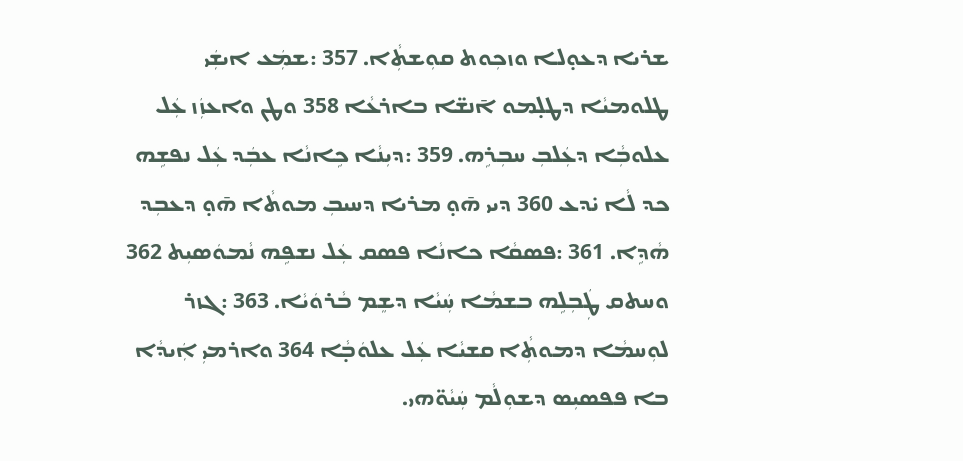ܫܪܝܐ ܕܥܘ̣ܠܐ ܘܙܟܼܘܬ ܩܘܼܫܬܼܵܐ. 357 :ܫܡܲܥ ܐܝܫܲܝ ܛܠܘܡܝܵܐ ܕܛܠ̣ܡܘ ܐ̄ܢܫ̈ܐ ܒܐܪܥܵܐ 358 ܘܛܢ ܘܐܥܙܲܙ ܥܲܠ ܥܠܘܒܼܵܐ ܕܥܲܠܒܼ ܚܒܼܪܹܗ. 359 :ܕܝܼܢܵܐ ܟܹܐܢܵܐ ܥܒܲܕ ܥܲܠ ܢܦܫܹܗ ܟܕ ܠܵܐ ܝ̇ܕܥ 360 ܕܝܝ ܗ̄ܘ̣ ܡܪܝܐ ܕܚܝܒܼ ܡܘܬܵܐ ܗ̄ܘ̣ ܕܥܒܼܕ ܗܵܕܹܐ. 361 :ܦܣܩܵܐ ܟܐܢܵܐ ܦܣܩ ܥܲܠ ܢܫܦܹܗ ܢܵܡܘܿܣܝܼܬ 362 ܘܚܬܩ ܛܲܒܼܠܹܗ ܒܫܡܵܐ ܚܲܝܵܐ ܕܫܸܡ ܒܵܪܘܿܝܵܐ. 363 :ܓܙܪ ܠܘܼܚܡܵܐ ܕܡܘܬܼܵܐ ܩܫܝܵܐ ܥܲܠ ܥܠܘܿܒ̣ܵܐ 364 ܘܐܪܡܝܼ ܐܲܝܕܵܐ ܒܐ ܦܦܣܝܼܣ ܕܫܘܼܠܵܡ ܚܲܝܵܘ̈ܗܝ.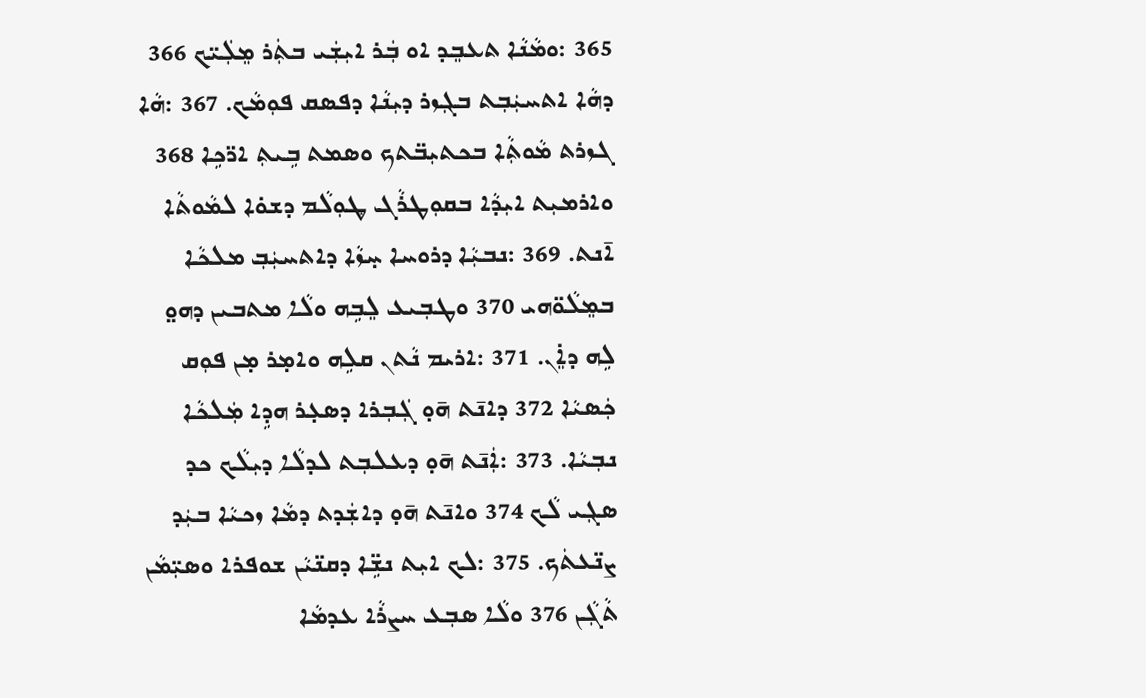365 :ܘܡܵܢܵܐ ܬܥܒܸܕ ܐܘ ܒܲܪ ܐܝܼܫܲܝ ܒܬܲܪ ܡܸܠܲܝ̈ܟ 366 ܕܗܵܐ ܐܬܚܝܲܒܼܬ ܒܓܼܙܪ ܕܝܼܢܵܐ ܕܦܣܩ ܦܘܼܡܵܟ. 367 :ܗܵܐ ܓܙܪܬ ܡܵܘܬܼܵܐ ܒܟܬܝܼܒ̈ܬܟ ܘܣܡܬ ܒܹܝܬܼ ܐܪ̈ܟܹܐ 368 ܘܐܪܡܝܼܬ ܐܝܼܕܵܐ ܒܩܘܼܛܪܵܓ ܜܘܼܠܵܡ ܕܫܘ̇ܐ ܠܡܵܘܬܵܐ ܐ̄ܢܬ. 369 :ܢܒܝܼܵܐ ܕܪܘܚܐ ܚ̣ܙܵܐ ܕܐܬܚܝܲܒܼ ܡܠܟܵܐ ܒܡܸܠܵܘ̈ܗܝ 370 ܘܛܒܼܝܥ ܠܸܒܹܗ ܘܠܵܐ ܡܬܒܝܢ ܕܗܘ̤ ܠܹܗ ܕܐܸ̇ܢ. 371 :ܐܪܝܡ ܢܵܬܢ ܩܠܹܗ ܘܐܡ̣ܪ ܡ̣ܢ ܦܘܼܩ ܟܲܣܝܵܐ 372 ܕܐܢ̄ܬ ܗ̄ܘ̣ ܓܲܒܼܪܐ ܕܣܥ̣ܪ ܗܕܹܐ ܡܲܠܟܵܐ ܢܒܼܝܵܐ. 373 :ܐܲܢ̄ܬ ܗ̄ܘ̣ ܕܥܠܒܼܬ ܠܕܠܵܐ ܕܝܼܠܵܟ ܟܕ ܣܓܼܝ ܠܵܟ 374 ܘܐܢ̄ܬ ܗ̄ܘ̣ ܕܐܫܲܕܬ ܕܡܵܐ ܙܟܝܵܐ ܒܝܲܕ ܨܢ̈ܥܬܿܟ. 375 :ܠܟ ܐܝܼܬ ܢܫܹ̈ܐ ܕܩܢ̈ܝܵܢ ܫܘܦܪܐ ܘܣܝܼ̈ܡܵܢ ܬܵܓܼܵܢ 376 ܘܠܵܐ ܣܒܼܥ ܚܨܪܵܐ ܥܕܡܵܐ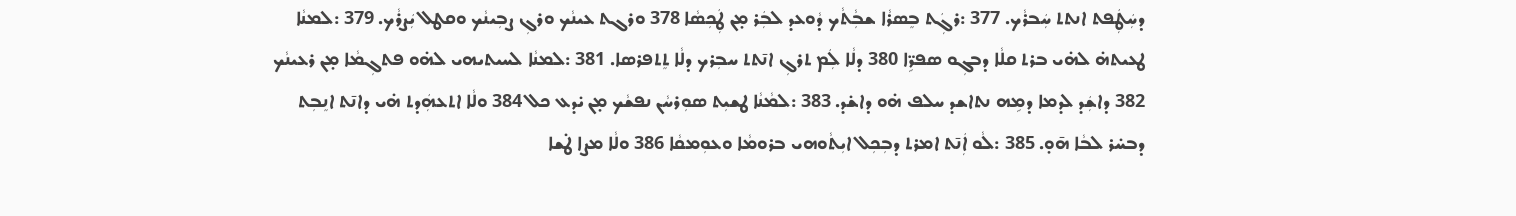ܕܚܲܛܲܦܬ ܐܢܬܬ ܚܲܒܪܵܟ. 377 :ܪܓܲܬ ܒܸܣܪܵܐ ܫܒܼܵܬܵܟ ܕܵܘܥܕ ܠܒܲܪ ܡ̣ܢ ܛܲܟܼܣܵܐ 378 ܘܪܓܬ ܥܝܢܵܟ ܘܪܓܼ ܨܒܼܝܢܵܟ ܘܩܛܠ ܝܲܨܪܵܟ. 379 :ܠܡܢܵܐ ܛܥܝܬܗ̇ ܠܗ̇ܝ ܒܪܬ ܩܠܵܐ ܕܒܓܼܘ ܣܦܪܹ̈ܐ 380 ܕܠܵܐ ܠܲܡ ܬܪܓܼ ܐܢ̄ܬܬ ܚܒܼܪܟ ܕܠܵܐ ܬܸܬܦܪܣܐ. 381 :ܠܡܢܵܐ ܠܚܝܬܝܗܝ ܠܗ̇ܘ ܦܬܓܼܡܵܐ ܡ̣ܢ ܪܥܝܢܵܟ 382 ܕܐܫܲܕ ܠܕܡܐ ܕܡܹܗ ܢܬܐܫܕ ܚܠܦ ܗ̇ܘ ܕܐܫ̇ܕ. 383 :ܠܡܵܢܵܐ ܛܫܝܼܬ ܣܘܼܪܚܵܢ ܢܦܫܵܟ ܡ̣ܢ ܝ̇ܕܥ ܟܠ 384 ܘܠܵܐ ܐܬܥܗܲܕܬ ܗ̇ܝ ܕܐܢ̄ܬ ܐܢܸܒܼܬ ܕܒܚ̇ܪ ܠܒܵܐ ܗ̄ܘ̣. 385 :ܠܵܘ ܐܲܢ̄ܬ ܐܡܪܬ ܕܒܼܟܼܠ ܐܝܼܬܵܘܗܝ ܒܪܘܡܵܐ ܘܥܘܼܡܩܵܐ 386 ܘܠܵܐ ܡܨܐ ܛ̇ܫܐ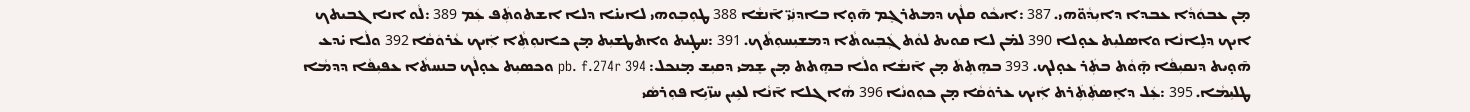ܡ̣ܢ ܥܒܘܿܕܵܐ ܥܒܕܐ ܕܐܝܼܕܵܘ̈ܗܝ. 387 :ܐܝܟܵܘ ܩܠܵܟ ܕܡܬܪܓܸܡ ܗ̄ܘ̣ܐ ܒܐܕܢܲܝ̈ ܐ̄ܢܫܵܐ 388 ܛܘܼܒܼܘܗܝ ܠܐܝܢ̇ܐ ܕܠܐ ܐܫܬܘܬܲܦ ܥܲܡ 389 :ܠܵܘ ܐܢܐ ܓܒܝܬܟ ܐܝܟ ܕܠܹܐܢܵܐ ܘܐܣܠܝܼܬ ܥܘ̣ܠܐ 390 ܠܡ̇ܢ ܠܐ ܩܘܝܬ ܠܘܵܬ ܓܲܒܼܝܘܬܵܐ ܕܡܫܝܼܚܘܼܬܵܟ. 391 :ܚܛ̣ܝܬ ܘܐܬܛܫܝܼܬ ܡ̣ܢ ܟܐܢܘܼܬܼܵܐ ܐܲܝܟ ܥܵܪܘܿܩܵܐ 392 ܘܠܵܐ ܝ̇ܕܥ ܗ̄ܘ̣ܝܬ ܕܢܩܝܼܦܵܐ ܗ̣̄ܘܵܬ ܒܬܲܪ ܥܘ̣ܠܟ. 393 ܒܗܸܬܼܬܿ ܡ̣ܢ ܐ̄ܢܫܵܐ ܘܠܵܐ ܒܗܸܬܬ ܡ̣ܢ ܫܸܡܝ ܕܩܝܼܫ ܡ̣ܢܟܠ: pb. f.274r 394 ܘܟܣܝܼܬ ܥܘ̣ܠܵܟ ܒܢܚܬܵܐ ܥܦܝܼܦܵܐ ܕܕܡܵܐ ܛܠܝܼܡܵܐ. 395 :ܥܲܠ ܕܐܸܣܬܲܬܲܪܬ ܐܲܝܟ ܥܪܘܿܩܵܐ ܡ̣ܢ ܟܘܼܘܢܵܐ 396 ܗܵܐ ܓܠܐ ܐ̄ܢܵܐ ܠܥܹܝܢ ܚܙ̈ܝܹܐ ܦܘܼܪܣܵܝ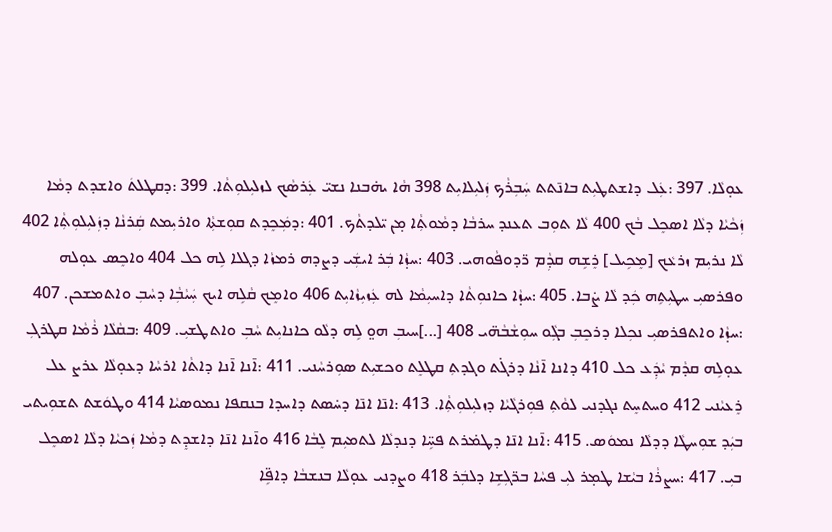ܥܘ̣ܠܵܐ. 397 :ܥܲܠ ܕܐܫܬܛܝܼܬ ܒܐܢ̄ܬܬ ܚܲܒܼܪܵܟ ܙܲܠܝܼܠܐܝܼܬ 398 ܗܵܐ ܝܗ̇ܒܢܐ ܢܫܝ̈ ܥܲܪܣܵܟ ܠܙܠܝܼܠܘܼܬܵܐ. 399 :ܕܩܛܠܬܿ ܘܐܫܕܬ ܕܡܵܐ ܙܲܟܵܝܵܐ ܕܠܵܐ ܐܣܟܸܠ ܒܵܟ 400 ܠܵܐ ܬܘܼܒ ܬܥܢܕ ܚܪܒܵܐ ܕܡܵܘܬܼܵܐ ܡ̣ܢ ܝ̈ܠܕܬܵܟ. 401 :ܕܡܲܟܸܕܬ ܩܘܼܫܬܼܵܐ ܘܐܪܝܼܡܬ ܩܲܪܢܵܐ ܕܙܲܠܝܼܠܘܼܬܼܵܐ 402 ܠܵܐ ܢܪܝܼܡ ܙܪܥܵܟ [ܡܸܟܹܝܠ] ܪܸܫܹܗ ܩܕܼܵܡ ܪ̈ܕܘܦܵܘܗܝ. 403 :ܚܙ̣ܵܐ ܒܲܪ ܐܝܫܲܝ ܕܨܕܗ ܪܡܙܵܐ ܕܓܠܐ ܠܹܗ ܟܠ 404 ܘܐܟܸܣ ܥܘ̣ܠܗ ܘܦܪܣܝܼ ܚܛܝܼܬܹܗ ܟܲܕ ܠܵܐ ܨ̇ܒܐ. 405 :ܚܙ̣ܵܐ ܟܐܢܘܼܬܵܐ ܕܐܚܝܼܡܵܐ ܠܗ ܥܲܙܝܼܙܵܐܝܼܬ 406 ܘܐܡܸܟ ܩܵܠܹܗ ܐܝܟ ܚܲܝܵܒܼܵܐ ܕܚܵܒܼ ܘܐܬܡܫܟܢ. 407 :ܚܙ̣ܵܐ ܘܐܬܦܪܣܝܼ ܢܟܼܠܐ ܕܪܟܸܒܼ ܒܓܼܵܘ ܚܘܼܫܵܒܵܗ̈ܝ 408 [...]ܚܝܒܼ ܗܘ̤ ܠܹܗ ܕܠܵܘ ܟܐܢܐܝܼܬ ܚܵܒܼ ܘܐܬܛܫܝܼ. 409 :ܒܩܵܠܵܐ ܪܵܡܵܐ ܩܛܪܓܼ ܥܘ̣ܠܹܗ ܩܕܵܡ ܝܵܕܲܥ ܟܠ 410 ܕܐܢܐ ܐ̄ܢܵܐ ܕܪܓ̇ܬ ܘܓܕܬܼ ܩܛܠܸܬ ܘܟܫܝܼܬ ܣܘܼܪܚܵܢܝ. 411 :ܐ̄ܢܐ ܐ̄ܢܐ ܕܐܬܵܐ ܐܪܚܵܐ ܕܥܘ̣ܠܵܐ ܥܪܨ ܥܠ ܪܸܥܝܵܢܝ 412 ܘܚܬܚܸܬ ܢܓܕܢܝ ܠܘܵܬܼ ܦܘܼܪܓܵܝܵܐ ܕܙܠܝܼܠܘܼܬܼܵܐ. 413 :ܐܢ̄ܐ ܐܢ̄ܐ ܕܚ̇ܣܬ ܕܐܚܕܐ ܒܢܩܦܐ ܢܡܘܣܝܵܐ 414 ܘܛܘܿܫܬ ܬܫܘܼܝܬܝ ܒܝܲܕ ܫܘܼܚܛܵܐ ܕܕܠܵܐ ܢܡܘܿܣ. 415 :ܐ̄ܢܐ ܐܢ̄ܐ ܕܛܡ̇ܪܬ ܦܚܹ̈ܐ ܕܢܕܠܵܐ ܠܬܡܝܼܡ ܠܸܒܵܐ 416 ܘܐ̄ܢܐ ܐܢ̄ܐ ܕܐܫܕܸܬ ܕܡܵܐ ܙܲܟܝܵܐ ܕܠܵܐ ܐܣܟܸܠ ܒܝܼ. 417 :ܚܨܪܵܐ ܒܝܵܫܐ ܛܡ̣ܪ ܠܝܼ ܦܚܵܐ ܒܪ̈ܓܼܫܹܐ ܕܠܒܲܪ 418 ܘܨܕܢܝ ܥܘ̣ܠܵܐ ܒܢܫܒܵܐ ܕܐܦܹ̈ܐ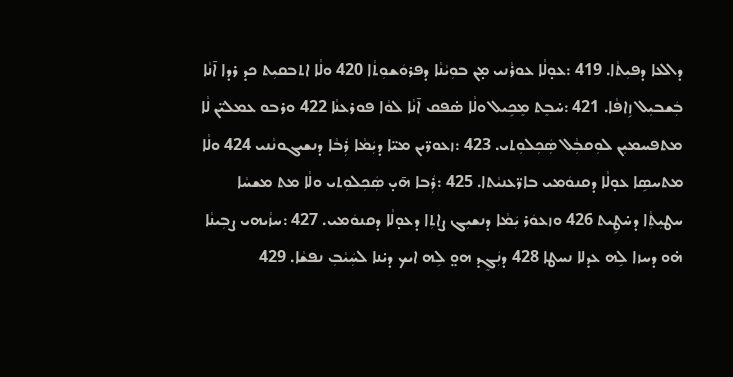ܕܐܠܥܐ ܕܦܝܼܬܵܐ. 419 :ܥܘ̣ܠܵܐ ܥܘܪܵܢܝ ܡ̣ܢ ܒܘܼܝܵܢܵܐ ܕܦܪܘܿܫܘܼܬܵܐ 420 ܘܠܵܐ ܐܬܒܩܝܼܬ ܟܕ ܪܕܐ ܐ̄ܢܵܐ ܒܲܫܒܝܼܠ ܙܹܐܦܵܐ. 421 :ܚ̇ܒܸܬ ܡܸܟܹܝܠ ܘܠܵܐ ܣ̇ܦܩ ܐ̄ܢܵܐ ܠܘܵܐ ܦܘܪܥܢܵܐ 422 ܘܪܒܘ ܥܡܠܝ̈ܢ ܠܵܐ ܡܬܦܚܡܝܼܢ ܠܘܼܩܒܼܵܠ ܣܲܟܼܠܘܼܬܝ. 423 :ܙܥܘܪ̈ܝܢ ܡܝ̈ܐ ܕܝܲܡܵܐ ܪܲܒܵܐ ܕܢܫܝܓܘܢܵܢܝ 424 ܘܠܵܐ ܡܬܚܣܹܐ ܥܘ̣ܠܵܐ ܕܩܢܘܿܡܝ ܒܐܪ̈ܥܢܝܵܬܐ. 425 :ܪܲܒܐ ܗ̄ܝ̣ ܣܲܟܼܠܘܼܬܝ ܘܠܵܐ ܡܬ ܡܫܚܵܐ ܚܛܝܼܬܼܵܐ ܕܚ̇ܛܹܝܬ 426 ܘܙܥܘܿܪ ܝܲܡܵܐ ܕܢܫܝܼܓ ܨܐܬܼܐ ܕܥܘ̣ܠܵܐ ܕܩܢܘܿܡܝ. 427 :ܚܙܵܝܗܝ ܨܒܼܝܢܵܐ ܗ̇ܘ ܕܚܙܐ ܠܹܗ ܥܕܠܐ ܢܚܛܐ 428 ܕܢܲܓܸܕ ܗܘ̤ ܠܹܗ ܐܝܟ ܕܝ̇ܢܐ ܠܚܲܝܵܒܼ ܢܦܫܵܐ. 429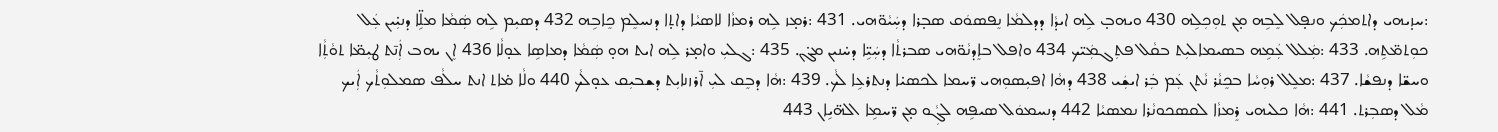:ܚܙ̣ܝܗܝ ܕܐܬܡܟܲܟ ܘܢܦ̣ܠ ܠܸܒܹܗ ܡ̣ܢ ܬܘܼܟܼܠܹܗ 430 ܘܝܗܒ̣ ܠܹܗ ܐܝܕܵܐ ܕܕܠܡܵܐ ܢܸܦܣܘܿܩ ܣܒ̣ܪܐ ܕܚܲܝܵܘ̈ܗܝ. 431 :ܪܡ̣ܙ ܠܹܗ ܪܡܙܵܐ ܠܐܣܝܵܐ ܕܐܬ̣ܐ ܕܢܚܠܸܡ ܟܸܐܒܹܗ 432 ܕܣܝܼܡ ܠܹܗ ܣܲܡܵܐ ܡܠܹ̈ܐ ܕܢܝܼ̇ܝܢ ܥܲܠ ܟܘܼܬܡ̈ܬܹܗ. 433 :ܡܲܠܠ ܥܲܡܹܗ ܒܣܝܡܐܠܝܼܬ ܒܩܵܠ ܦܬܼܓܡܲܝ̈ܟ 434 ܘܐܦܠ ܒܐܸܕܢܵܘ̈ܗܝ ܣܒܪܬܵܐ ܕܚܲܝܹ̈ܐ ܕܚ̇ܢܝܢ ܡܓ̇ܢ. 435 :ܓܠܝܼ ܘܐܡ̣ܪ ܠܹܗ ܐܝܬ ܗܘ̣ ܣܲܡܵܐ ܕܡܐܣܹܐ ܥܘ̣ܠܵܐ 436 ܐܸܢ ܝܗܒ ܐܲܢ̄ܬ ܛܝܼܡ̈ܐ ܬܘܵܬܼܵܐ ܘܚܫ̈ܐ ܕܢܦܫܵܐ. 437 :ܡܠܸܠ ܪܘܼܚܵܐ ܒܟܸܢܵܪ ܢܵܬܢ ܥܲܡ ܒܲܪ ܐܝܫܲܝ 438 ܕܗܵܐ ܐܦܝܼܣܘܼܗܝ ܪ̈ܚܡܐ ܠܟܣܝ̇ܐ ܕܢܬܪܥܹܐ ܠܵܟ. 439 :ܗܵܐ ܕܒܸܩ ܠܝܼ ܐ̄ܪܙܢܐܝܼܬ ܕܫܒܝܼܩ ܥܘ̣ܠܵܟ 440 ܘܠܵܐ ܡ̇ܐܬ ܐܢܬ ܚܠܵܦ ܣܡܠܘܼܬܵܟ ܐܲܝܟ ܡܵܠ ܕܣܒܼܪܬ. 441 :ܗܵܐ ܟܠܝܗܝ ܪܸܡܙܵܐ ܠܩܣܟܘܢܵܪܐ ܢܡܣܝܵܐ 442 ܕܢܚܡܘܿܠ ܣܝܦܹܗ ܠܓܼܵܘ ܡ̣ܢ ܪ̈ܚܡܹܐ ܐܠܗ̈ܝܹܐܢ 443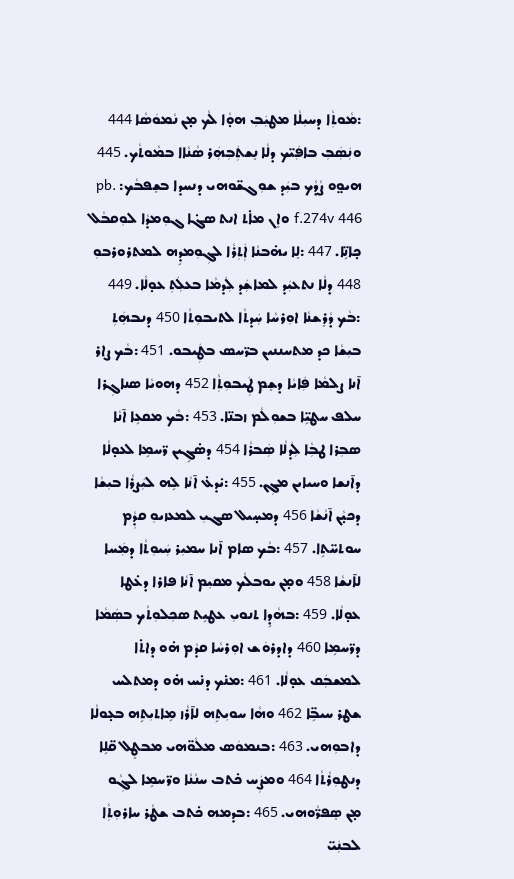:ܡܵܘܬܼܵܐ ܕܚܝܼܠܵܐ ܡܛܝܲܒܼ ܗܘ̣ܵܐ ܠܵܟ ܡ̣ܢ ܢܵܡܘܿܣܵܐ 444 ܘܢܲܣܲܒܼ ܒܐܦܲܝ̈ܟ ܕܠܵܐ ܢܸܫܬܲܒܼܗܲܪ ܣܵܢܵܐܐ ܒܡܵܘܬܵܟ. 445 ܗܝܘ̤ܘ ܨܵܕܵܟ ܒܝܲܕ ܫܘܼܓܫ̈ܘܗܝ ܕܢܚܕܐ ܒܫܸܦܒܵܟ: pb. f.274v 446 ܘܐܸܢ ܡܐ̇ܬ ܐܢܬ ܣܓ̇ܐ ܓܘܼܡܕܵܐ ܠܘܼܩܒܵܠ ܟ̣ܐܢܹ̈ܐ. 447 :ܠܸܐ ܝܗ̇ܒܢܵܐ ܐܲܬܼܪܵܐ ܠܓܼܘܼܡܕܹܗ ܠܡܬܪܘܪܒܘܼ 448 ܕܠܵܐ ܢܬܥܝܲܕ ܠܡܐܫܲܕ ܠܲܕܡܵܐ ܒܥܠܲܬܼ ܥܘ̣ܠܵܐ. 449 :ܒܵܟ ܕܵܪܸܫܢܵܐ ܐܘܼܪܚܵܐ ܚܲܕܬܵܐ ܠܬܝܒܘܼܬܵܐ 450 ܕܢܒܗܲܬܼ ܒܝܼܫܵܐ ܟܕ ܡܬܚܢܢܝܢ ܒܪ̈ܚܣ ܒܛܲܝܒܘ. 451 :ܒܵܟ ܨܐܪ ܐ̄ܢܐ ܨܠܡܵܐ ܦܲܐܝܵܐ ܕܫܸܡ ܛܲܝܒܘܼܬܼܵܐ 452 ܕܗܘܝܵܐ ܣܢܐܓܼܪܐ ܚܠܦ ܚܛܝܹ̈ܐ ܒܫܘܼܠܵܡ ܙܒܢ̈ܐ. 453 :ܒܵܟ ܡܩܥܹܐ ܐ̄ܢܵܐ ܣܒܼܪܐ ܛܒܼܵܐ ܠܲܕܠܵܐ ܣܲܒܪܵܐ 454 ܕܣ̇ܓܹܝܢ ܪ̈ܚܡܹܐ ܠܥܘ̣ܠܵܐ ܕܐ̄ܢܫܐ ܘܚܝܐܝܢ ܡܓܼܢ. 455 :ܝ̇ܕܥ̇ ܐ̄ܢܵܐ ܠܹܗ ܠܝܲܨܪܵܐ ܒܝܼܫܵܐ ܕܟܝ̣ܵܢ ܐ̄ܢܵܫܵܐ 456 ܕܡܚ̣ܝܠ ܣܓܝܼ ܠܡܥܙܝܘܼ ܩܕܼܵܡ ܚܘܬܚ̈ܬܹܐ. 457 :ܒܵܟ ܣܐܡ ܐ̄ܢܐ ܚܡܝܼܪ ܚܲܝܘܼܬܵܐ ܕܡܲܚܐ ܠܐ̄ܢܫܵܐ 458 ܘܡ̣ܢ ܝܘܒܠܵܟ ܡܩܝܼܡ ܐ̄ܢܵܐ ܦܐܪܐ ܕܥ̇ܛܐ ܥܘ̣ܠܵܐ. 459 :ܒܗܵܕܹܐ ܬܢܘܝܼ ܥܛܝܹܬ ܣܟܼܠܘܼܬܵܟ ܒܣܲܡܵܐ ܕܪ̈ܚܡܹܐ 460 ܕܐܕܪܘܿܫ ܐܘܼܪܚܵܐ ܩܕܵܡ ܗ̇ܘ ܕܐܬ̇ܐ ܠܡܫܒܲܩ ܥܘ̣ܠܵܐ. 461 :ܡܢ̇ܟ ܕܢ̇ܚ ܗ̇ܘ ܕܡܬܠܚ ܫܛܪ ܚܝܒܹ̈ܐ 462 ܘܗܵܐ ܚܘܝܼܬܹܗ ܠܐ̄ܪܵܙ ܡܹܐܬܝܼܬܹܗ ܒܥ̣ܘܠܵܐ ܕܐܒܘܼܗܝ. 463 :ܒܢܡܘܿܣ ܡܠܵܘ̈ܗܝ ܡܒܛܸܠ ܩ̈ܠܹܐ ܕܢܛܘܼܪܵܬܵܐ 464 ܘܡܨܲܚ ܟ̇ܬܒ ܚܢܵܢܵܐ ܘܪ̈ܚܡܹܐ ܠܓܼܵܘ ܡ̣ܢ ܣܸܦܪ̈ܵܘܗܝ. 465 :ܒܕܡܗ ܟ̇ܬܒ ܫܛܵܪ ܚܐܪܘܼܬܼܵܐ ܠܒܢܲܝ̈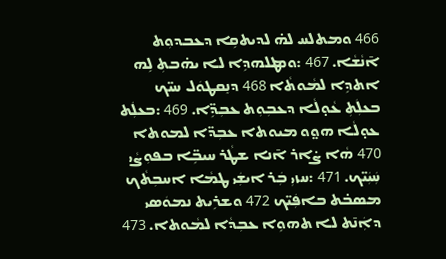466 ܘܡܬܠܚ ܠܗ̇ ܠܕܝܬܩܹܐ ܕܥܒܕܘܼܬ ܐ̄ܢܵܫܵܐ. 467 :ܘܡܛܠܗܕܹܐ ܠܐ ܝܗ̇ܒܬܼ ܠܹܗ ܐܬܕܹܐ ܠܡܵܘܬܵܐ 468 ܕܢܸܩܛܘܿܠ ܚܝ̈ܟ ܒܥܠܲܬܼ ܥܵܘ̣ܠܵܐ ܕܥܒܼܘܼܬ ܥܒܼܕܹ̈ܐ. 469 :ܒܥܠܲܬ ܥܘ̣ܠܵܐ ܗܘ̤ܘ ܡܝܘܬܐ ܥܒܼܕ̈ܐ ܠܡܘܬܐ 470 ܗܵܐ ܨ̇ܐܪ ܐ̄ܢܐ ܫܛܵܪ ܚܝܒܹ̈ܐ ܒܦܘܼܨܵܝ ܚܲܝܲܝ̈ܟ. 471 :ܚܙܝܼ ܒܲܪ ܐܝܫܲܝ ܛܡܵܐ ܐܚܒܼܬܵܟ ܡܣܒ̇ܬ ܒܐܦܲܝ̈ܟ 472 ܘܫܪܹܝܬ ܢܡܘܿܣܝ ܕܐܲܢ̄ܬ ܠܐ ܬܗܘܹܐ ܥܒܼܕܵܐ ܠܡܵܘܬܐ. 473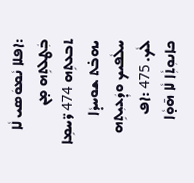:ܐܦܠܐ ܢܵܡܘܿܣܝ ܠܵܐ ܒܲܛܠܬܹܗ ܡ̣ܢ ܬܒܥܬܹܗ 474 ܪ̈ܚܡܹܐ ܝܗܒ̇ܬ ܫܘܚܕܵܐ ܚܠܵܦܝܟ ܘܕܲܥܝܼܬܹܗ ܠܵܟ. 475 :ܐܦ ܟܐܢܘܼܬܼܵܐ ܠܵܐ ܗ̄ܘ̣ܵܐ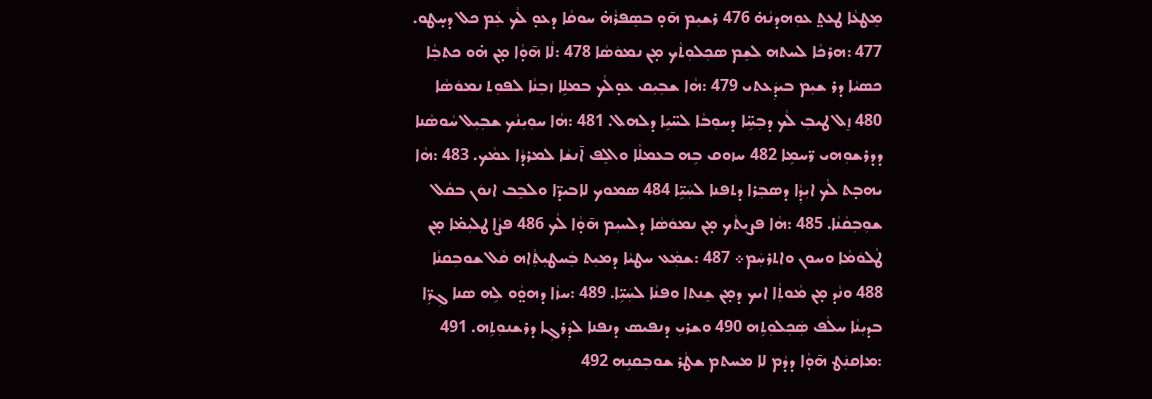ܡܸܛܥܵܐ ܛܥܬ̤ ܥܘܼܗܕܢܵܗ̇ 476 ܪܫܝܼܡ ܗ̄ܘ̣ ܒܣܸܦܪܵܗ̇ ܚܘܩܵܐ ܕܥܘ̣ ܠܵܟ ܥܲܡ ܟܠ ܕܚ̣ܛܘ. 477 :ܗܪܟܵܐ ܠܚܬܗ ܠܫܸܡ ܣܟܼܠܘܼܬܵܟ ܡ̣ܢ ܢܡܘܿܣܵܐ 478 :ܠܵܐ ܗ̄ܘ̣ܵܐ ܡ̣ܢ ܗ̇ܘ ܟܬܒܼܵܐ ܟܣܝܵܐ ܕܪ ܫܝܼܡ ܒܝܕܲܥܬܝ 479 :ܗܵܐ ܫܒܼܝܼܩ ܥܘ̣ܠܵܟ ܒܡܠܹܐ ܙܒܼܢܵܐ ܠܦܘܼܬ ܢܡܘܿܣܵܐ 480 ܙܸܠ ܛܝܒܼ ܠܵܟ ܕܒܼܚܹ̈ܐ ܕܚܘܼܒܵܐ ܠܚ̈ܝܹܐ ܕܠܗܠ. 481 :ܗܵܐ ܚܘܼܝܼܢܵܟ ܫܒܼܝܼܠ ܚܵܘܣܵܢܐ ܕܕܪܫܘܼܗܝ ܪ̈ܚܡܹܐ 482 ܚܙܘܩ ܒܹܗ ܒܥܡܠܵܐ ܘܐܠܸܦ ܐ̄ܢܫܵܐ ܠܡܪܕܵܐ ܥܡܵܟ. 483 :ܗܵܐ ܝܗܒ̣ܬ ܠܵܟ ܐܝܼܕܼܵܐ ܕܣܒܼܪܐ ܕܬܦܢܐ ܠܚܲܝܹ̈ܐ 484 ܣܡܘܟ ܠܐܒܝܕ̈ܐ ܘܠܒܸܒ ܐܢܘܿܢ ܒܩܵܠ ܫܘܼܒܼܩܵܢܵܐ. 485 :ܗܵܐ ܦܨܝܼܬܵܟ ܡ̣ܢ ܢܡܘܿܣܵܐ ܕܠܚܝܼܡ ܗ̄ܘ̣ܵܐ ܠܵܟ 486 ܦܨܵܐ ܛܠܝܼܡ̇ܐ ܡ̣ܢ ܛܵܠܘܿܡܵܐ ܘܚܘܢ ܘܐܬܪܚܲܡ܀ 487 :ܫܡܲܥ ܚܛܝܵܐ ܕܡܝܼܬ ܒܲܚܛܝܼܬܼܵܐܗ ܩܵܠ ܫܘܒܼܩܢܵܐ 488 ܘܢܵܕ ܡ̣ܢ ܡܵܘܬܼܵܐ ܐܝܟ ܕܡ̣ܢ ܫܸܢܬܐ ܘܦܢܵܐ ܠܚܲܝܹ̈ܐ. 489 :ܚܙܵܐ ܕܗܘ̤ܵܘ ܠܹܗ ܣܢܐ ܓܼܪܹ̈ܐ ܒܕܝܼܢܵܐ ܚܠܵܦ ܣܲܟܼܠܘܼܬܹܗ 490 ܘܫܪܝܼ ܕܢܦܝܣ ܕܢܦܢܐ ܠܕܲܪܓܼܐ ܕܪܫܢܘܼܬܹܗ. 491 :ܡܐܩܢܲܛ ܗ̄ܘ̣ܵܐ ܕܕܵܡ ܠܐ ܡܚܬܡ ܫܛܵܪ ܫܘܒܼܩܢܹܗ 492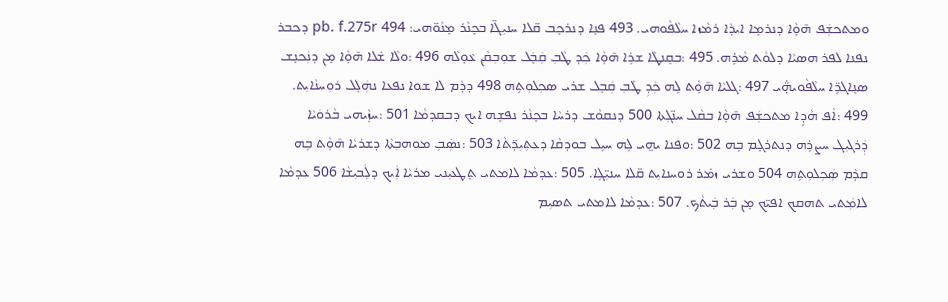ܘܡܬܟܫܲܦ ܗ̄ܘ̣ܵܐ ܕܢܪܡܹܐ ܐܝܕܵܐ ܪܡܵܙܐ ܚܠܵܦܵܘܗܝ. 493 ܦܢ̣ܐ ܕܢܪܟܸܒ ܩ̈ܠܐ ܚܢܝܼܓ̈ܐ ܒܟܸܢܵܪ ܡܸܢܵܘ̈ܗܝ: pb. f.275r 494 ܕܟܒܪ ܢܦܢܐ ܠܦܪ ܗܣܝܵܐ ܕܠܘܵܬ ܡܵܪܹܗ. 495 :ܒܩܸܢܛܵܐ ܫܪܹܐ ܗ̄ܘ̣ܵܐ ܟܲܕ ܛܵܒܼ ܩܲܒܸܿܠ ܫܘܼܒܼܩܵܢ ܥܵܘ̣ܠܵܗ 496 :ܘܠܵܐ ܫ̇ܠܐ ܗ̄ܘ̣ܵܐ ܡ̣ܢ ܕܢܲܟܢܸܫ ܣܢܸܐܓܪܹ̈ܐ ܚܠܵܦܵܘܞܝ 497 :ܓܠܝܵܐ ܗ̄ܘ̣ܵܬ ܠܹܗ ܟܲܕܼ ܛܵܒܼ ܩܲܒܸܠ ܫܪܝ ܣܟܼܠܘܼܬܹܗ 498 ܕܕܵܡ ܠܐ ܫܘܐ ܢܦܥܐ ܢܗܲܠܸܠ ܪܘܼܚܢܵܐܝܼܬ. 499 :ܐܵܦ ܗܵܕܹܐ ܡܬܟܫܲܦ ܗ̄ܘ̣ܵܐ ܒܩܵܠ ܚܢ̈ܓܼܬܐ 500 ܕܢܩܘܵܫ ܕܪܚܵܐ ܒܟܸܢܵܪ ܢܦܫܹܗ ܐܝܟ ܕܒܩܕܡܵܐ 501 :ܚܙ̣ܵܝܗܝ ܒܵܪܘܿܝܵܐ ܕܲܪܓܝܼܓ ܚܨܪܹܗ ܕܢܬܪܓܸܡ ܒܹܗ 502 :ܘܦܢܐ ܝܗ̤ܝ ܠܹܗ ܚܝܹܠ ܒܘܕܩܵܐ ܕܥܬܼܝܼܕ̈ܬܵܐ 503 :ܢܣܲܒܼ ܡܘܗܒܼܬܵܐ ܕܫܪܝܵܐ ܗ̄ܘ̣ܵܬ ܒܹܗ ܩܕܵܡ ܣܲܟܼܠܘܼܬܹܗ 504 ܘܫܪܝ ܙܡ̇ܪ ܪܘܚܢܐܝܼܬ ܩ̈ܠܐ ܚܢܝܼ̈ܓܹܐ. 505 :ܥܕܡܵܐ ܠܐܡܬܝ ܬܸܛܥܝܼܢܝ ܡܪܝܵܐ ܐܲܝܟ ܕܠܲܒܝܼܫܵܐ 506 ܥܕܡܵܐ ܠܐܡܲܬܝ ܬܗܩܟ ܐܦܝ̈ܟ ܡ̣ܢ ܒܲܪ ܒܲܝܬܵܟ. 507 :ܥܕܡܵܐ ܠܐܡܬܝ ܬܣܝܼܡ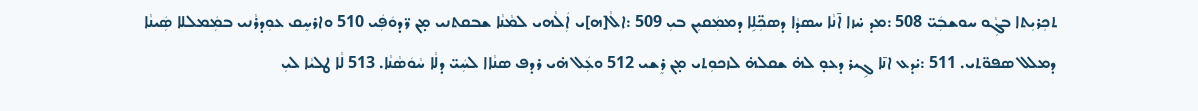ܬܟܼܪܝܼܬܐ ܒܓܼܵܘ ܚܘܫܒܲܝ̈ 508 :ܡܕ ܚ̇ܙܐ ܐ̄ܢܵܐ ܚܣܕܵܐ ܕܣܟܼ̈ܠܹܐ ܕܡܡܲܩܝܼܢ ܒܝܼ 509 :ܐܠܵ[ܗ]ܝ ܐܲܠܵܗܝ ܠܡܵܢܵܐ ܫܒܩܬܢܝ ܡ̣ܢ ܪ̈ܕܘܿܦܲܝ 510 ܘܐܪܚܸܩ ܥܘܼܕܪܵܢܝ ܒܡܲܡܠܠܐ ܣܲܝܢܵܐ ܕܡܠܠ ܣܦܘ̈ܬܝ. 511 :ܝ̇ܕܥ ܐܢ̄ܐ ܓܹܝܪ ܕܥܘ̣ ܠܗ̇ ܫܩܠܗ̇ ܠܙܟܘܼܬܝ ܡ̣ܢ ܪܸܫܝ 512 ܘܥܲܠ ܗ̇ܝ ܪܕܦ ܣܢܵܐܐ ܠܚܲܝ̈ ܕܠܵܐ ܚܵܘܿܣܵܢܵܐ. 513 ܠܵܐ ܛܠܝܵܐ ܠܝܼ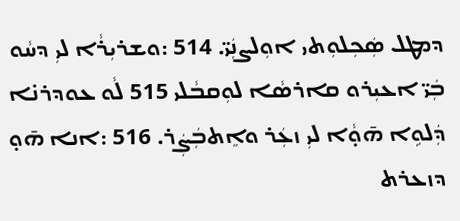ܕܡܛܠ ܣܲܟܼܠܘܼܬܝ ܐܘܼܠܨܢܲܝ̈. 514 :ܘܫܪܝܼܪܵܐ ܠܝܼ ܕܚܵܘ ܒܲܝ̈ ܐܥܝܼܪܘ ܩܐܪܣܵܐ ܠܘܼܩܒܵܠܝ 515 ܠܵܘ ܥܘܕܪܢ̇ܐ ܕܲܠܘܹܐ ܗ̄ܘ̣ܵܐ ܠܝܼ ܙܥܲܪ ܘܐܸܬܒܲܨܲܪ. 516 :ܐܢܐ ܗ̄ܘ̣ ܕܙܥܪܬ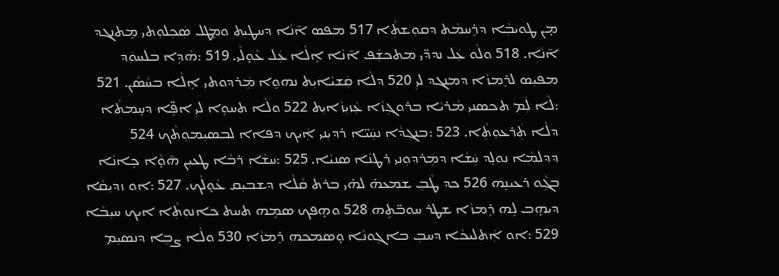ܡ̣ܢ ܛܘܝܒܼܵܐ ܕܪܸܚܡܵܬ ܕܩܘܼܫܬܼܵܐ 517 ܡܦܣ ܐ̄ܢܵܐ ܕܚܛܝܬ ܘܡܸܛܠ ܣܲܟܼܠܘܼܬܝ ܡܸܬܢܓܕ ܐ̄ܢܵܐ. 518 ܘܠܵܘ ܥܲܠ ܢܕܕ̈ܝ ܡܬܟܫܲܦ ܐ̄ܢܵܐ ܐܸܠܵܐ ܥܲܠ ܥܵܘ̣ܠܵܝ. 519 :ܗܵܕܹܐ ܒܠܚܘܿܕ ܡܦܝܼܣ ܠܪܸܡܙܵܐ ܕܡܢܓܕ ܠܝܼ 520 ܕܠܵܐ ܩܲܫܝܵܐܝܼܬ ܢܗܘܹܐ ܡܲܪܕܘܬܝ ܐܸܠܵܐ ܒܚܵܣܵܢ. 521 :ܠܵܐ ܠܲܡ ܬܟܣܢܝ ܡܵܪܝܵܐ ܒܪܘܓܼܙܵܐ ܥܲܙܝܼܙܵܐܝܼܬ 522 ܘܠܵܐ ܬܚܘܹܐ ܠܝܼ ܐܦܹ̈ܐ ܕܚܸܡܬܵܐ ܕܠܵܐ ܬܲܪܥܘܼܬܼܵܐ. 523 :ܒܢܓܕܵܐ ܢܚܲܝ̈ܐ ܪܕܝܼܢܝ ܐܲܝܟ ܕܦܐܐ ܠܒܣܝܼܡܘܼܬܵܟ 524 ܕܕܠܡܵܐ ܢܘܠܸܕ ܚܲܫܵܐ ܕܡܲܪܕܘܼܢܝ ܪܛܢܵܐ ܣܢܝܵܐ. 525 :ܚܫܵܐ ܪܒܵܐ ܛܥܝܼܢ ܗ̄ܘ̣ܵܐ ܟܹܐܢܵܐ ܒܓܼܵܘ ܪܥܝܢܹܗ 526 ܟܕ ܛܵܒܼ ܫܡܥܗ̇ ܠܗ̇ܝ ܒܪܬ ܩܵܠܵܐ ܕܫܒܝܼܩ ܥܵܘ̣ܠܵܟ. 527 :ܐܘ ܙܕܝܼܩܵܐ ܕܝܗ̣ܒ ܠܹܗ ܪܸܡܙܵܐ ܫܛܪ ܚܘܒ̈ܬܹܗ 528 ܘܗ̣ܦܟ ܣܡܹܗ ܬܚܬ ܟܐܢܘܼܬܼܵܐ ܐܝܟ ܚܝܼܒܵܐ 529 :ܐܘ ܐܲܬܠܝܟܵܐ ܕܚܒܼ ܒܐܓܼܘܢܵܐ ܘ̣ܣܡܟܗ ܪܸܡܙܵܐ 530 ܘܠܵܐ ܨܒܼܐ ܕܢܣܝܼܡ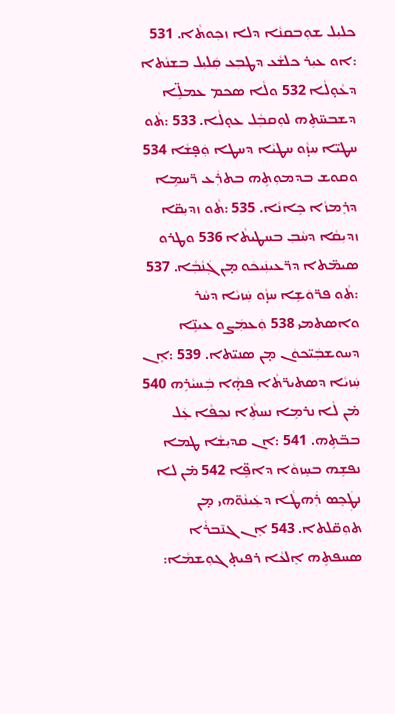ܟܠܝܼܠ ܫܘܼܒܩܢܵܐ ܕܠܐ ܙܟܼܘܬܵܐ. 531 :ܐܘ ܥܝܼܪ ܟܠܫܵܥ ܕܛܒܼܥ ܩܲܠܝܼܠ ܒܫܢܵܬܐ ܕܥܵܘ̣ܠܵܐ 532 ܘܠܵܐ ܣܟܡ ܥܡܠܹ̈ܐ ܕܫܒܚ̈ܬܹܗ ܠܘܼܩܒܼܵܠ ܥܘ̣ܠܵܐ. 533 :ܬܵܘ ܚܛܝ̈ܐ ܚܙ̣ܵܘ ܚܛܝܵܐ ܕܚܛܐ ܘܲܦ̣ܫܵܐ 534 ܘܩܘܫ ܒܕܡܘܼܬܹܗ ܒܬܪܲܥ ܪ̈ܚܡܹܐ ܕܪܸܡܙܵܐ ܟܹܐܢܵܐ. 535 :ܬܵܘ ܙܕܝܼܩ̈ܐ ܙܕܝܼܩܵܐ ܕܚܵܒܼ ܒܚܛܝܬܵܐ 536 ܘܛܪܘ ܣܝܡ̈ܬܐ ܕܪ̈ܥܝܢܲܝܟܿܘ ܡ̣ܢ ܓܲܢܵܒܼܵܐ. 537 :ܬܵܘ ܦܪ̈ܘܿܫܹܐ ܚܙ̣ܵܘ ܚܲܙܝܵܐ ܕܚܵܪ ܘܐܣܬܡܝ 538 ܘܲܥܡܲܨܘ ܥܝܢܹ̈ܐ ܕܚܘܫܒܲܝ̈ܟܘܿܢ ܡ̣ܢ ܣܢܝ̈ܬܐ. 539 :ܐܸܢ ܚܲܙܝܵܐ ܕܣܬܝܪ̈ܬܵܐ ܦܗ̣ܵܐ ܒܲܚܝܵܪܹܗ 540 ܡ̇ܢ ܠܵܐ ܢܪܡܹܐ ܢܚܬܼܵܐ ܢܟܼܦܵܐ ܥܲܠ ܒܒ̈ܬܹܗ. 541 :ܐܢ ܩܕܝܼܫܵܐ ܛܡܐ ܢܦܫܹܗ ܒܚܸܙܘܵܐ ܕܐܦܹ̈ܐ 542 ܡ̇ܢ ܠܐ ܢܛܲܟܸܣ ܪܲܗܛܵܐ ܕܥܲܝܢܵܘ̈ܗܝ ܡ̣ܢ ܬܘܼܩ̈ܠܬܐ. 543 ܐܸܢ ܓܢ̄ܒܪܵܐ ܣܚܦܬܹܗ ܐܸܠܥܵܐ ܪܦܝܬ̣ ܓܘܼܫܡܵܐ: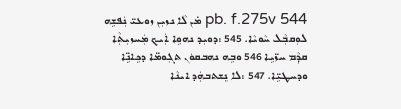pb. f.275v 544 ܡ̇ܢ ܠܵܐ ܢܙܝܼܢ ܙܘܥܝ̈ ܢܲܦܫܹܗ ܠܘܼܩܒܼܵܠ ܚܵܘܝܵܐ. 545 :ܕܘܝܼܕ ܢܗܘܹܐ ܐܲܝܟ ܡܲܚܙܝܼܬܼܵܐ ܩܕܼܵܡ ܚܙ̈ܝܹܐ 546 ܘܒܹܗ ܢܗܒܩܘܿܢ ܬܓܼܘܡ̈ܐ ܕܟܹܐܢܹ̈ܐ ܘܕܚܛܝܹ̈ܐ. 547 :ܠܐ ܢܸܫܬܒܗܲܕ ܐܝܢܵܐ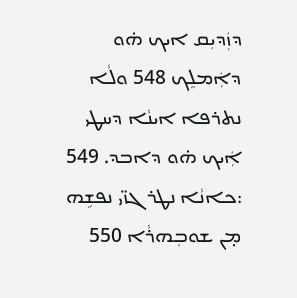ܕܙܲܕܝܼܩ ܐܝܟ ܗ̇ܘ ܕܐܲܡܠܸܟ 548 ܘܠܵܐ ܢܬܪܦܐ ܐܝܢܵܐ ܕܚܛܝ ܐܲܝܟ ܗ̇ܘ ܕܐܒܕ. 549 :ܟܐܢܵܐ ܢܛܪ ܓܙ̈ܝ ܢܦܫܹܗ ܡ̣ܢ ܫܘܒܼܗܪܵܐ 550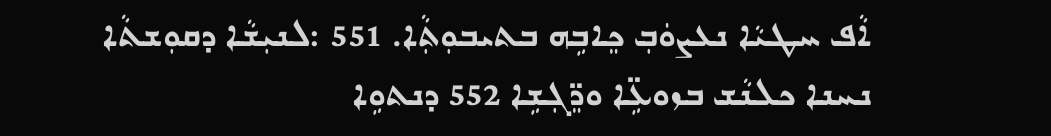ܐܵܦ ܚܛܝܵܐ ܢܥܨܘܿܒܼ ܟܸܐܒܹܗ ܒܬܝܒܘܼܬܼܵܐ. 551 :ܠܢܝܼܫܵܐ ܕܩܘܼܫܬܵܐ ܢܚܢܐ ܟܠܢܵܫ ܒܙܘܥܹ̈ܐ ܘܪܸ̈ܓܼܫܹܐ 552 ܕܢܬܘܹܐ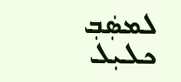ܠܡܣܲܒܼ ܟܠܝܼܠ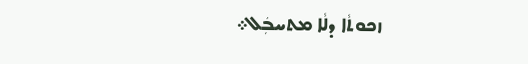ܙܟܘܬܵܐ ܕܠܵܐ ܡܬܚܒܲܠ܀